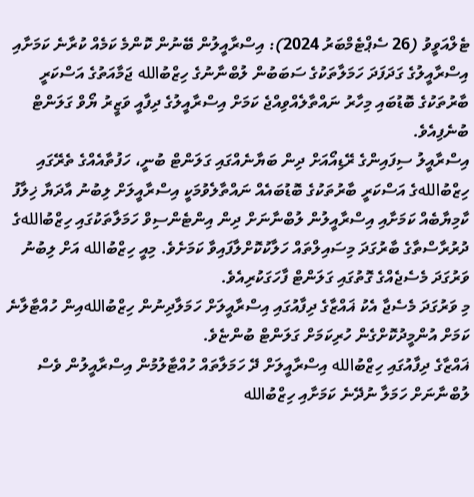ޓެލްއަވީވު (26 ސެޕްޓެމްބަރު 2024): އިސްރާއީލުން ބޭނުން ކޮންމެ ކަމެއް ކުރާނެ ކަމަށާއި އިސްރާއީލުގެ ގަދަފަދަ ހަމަލާތަކުގެ ސަބަބުން ލުބްނާނުގެ ހިޒްބުالله ޖަމާއަތުގެ އަސްކަރީ ބާރުތަކުގެ ބޮޑުބައި މިހާރު ނައްތާލެއްވިއްޖެ ކަމަށް އިސްރާއީލުގެ ދިފާއީ ވަޒީރު ޔޯވް ގަލަންޓް ބުނެފިއެވެ.
އިސްރާއީލު ސިފައިންގެ ރޭޑިއޯއަށް ދިން ބަޔާނެއްގައި ގަލަންޓް ބުނީ، ހަފުތާއެއްގެ ތެރޭގައި ހިޒްބުاللهގެ އަސްކަރީ ބާރުތަކުގެ ބޮޑުބައެއް ނައްތާލެވުމަކީ އިސްރާއީލަށް ލިބުނު އާދަޔާ ޚިލާފު ކާމިޔާބެއް ކަމަށާއި އިސްރާއީލުން ލުބްނާނަށް ދިން އިންޓެންސިވް ހަމަލާތަކުގައި ހިޒްބުاللهގެ ދުރުރާސްތާގެ ބާރުގަދަ މިސައިލްތައް ހަލާކުކޮށްލާފައިވާ ކަމަށެވެ. މިއީ ހިޒްބުالله އަށް ލިބުނު ވަރުގަދަ މެސެޖެއްގެ ގޮތުގައި ގަލަންޓް ފާހަގަކުރިއެވެ.
މި ވަރުގަދަ މެސެޖާ އެކު ޣައްޒާގެ ދިފާއުގައި އިސްރާއީލަށް ހަމަލާދިނުން ހިޒްބުاللهއިން ހުއްޓާލާނެ ކަމަށް އުންމީދުކޮށްގެން ހުރިކަމަށް ގަލަންޓް ބުންޏެވެ.
ޣައްޒާގެ ދިފާއުގައި ހިޒްބުالله އިސްރާއީލަށް ދޭ ހަމަލާތައް ހުއްޓާލުމުން އިސްރާއީލުން ވެސް ލުބްނާނަށް ހަމަލާ ނުދޭނެ ކަމަށާއި ހިޒްބުالله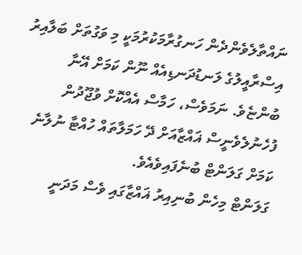ނައްތާލެވެންދެން ހަނގުރާމަކުރުމަކީ މި ވަގުތަށް ބަލާއިރު އިސްރާއީލުގެ ލަނޑުދަނޑިއެއް ނޫން ކަމަށް އޭނާ ބުންޏެވެ. ނަމަވެސް، ހަމާސް އެއްކޮށް ވުޖޫދުން ފުހެނުލެވެނީސް ޣައްޒާއަށް ދޭ ހަމަލާތައް ހުއްޓާ ނުލާނެ ކަމަށް ގަލަންޓް ބުނެފައިވެއެވެ.
ގަލަންޓް މިހެން ބުނިއިރު ޣައްޒާގައި ވެސް މަދަނީ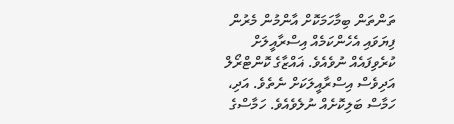ތަންތަން ބިމާހަމަކޮށް އާންމުން މެރުން ފިޔަވައި އެހެންކަމެއް އިސްރާއީލަށް ކުރެވިފައެއް ނުވެއެވެ. ޣައްޒާގެ ކޮންޓްރޯލް އަދިވެސް އިސްރާއީލަކަށް ނެތެވެ. އަދި، ހަމާސް ބަލިކޮށެއް ނުލެވެއެވެ. ހަމާސްގެ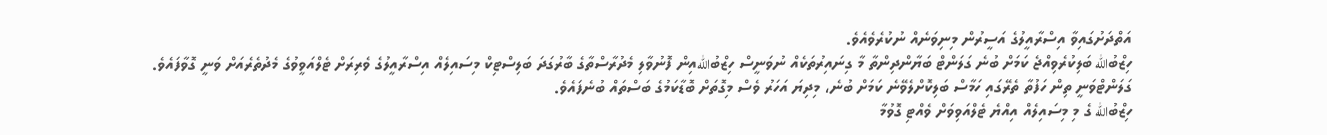އަތްދަށުގައިވާ އިސްރާއީލުގެ އަސީރުން މިނިވަނެއް ނުކުރެވެއެވެ.
ހިޒްބުالله ބަލިކުރެވިއްޖެ ކަމަށް ބުނެ ގަލަންޓް ބަޔާންދިންތާ މާ ގިނައިރުތަކެއް ނުވަނީސް ހިޒްބުاللهއިން ފޮނުވާލި މެދުރާސްތާގެ ބާރުގަދަ ބަލިސްޓިކް މިސައިލެއް އިސްރާއީލުގެ ވެރިރަށް ޓެލްއަވީވުގެ މެދުތެރެއަށް ވަނީ ގޮވާފައެވެ. ގަލަންޓްވަނީ ތިން ހަފުތާ ތެރޭގައި ހަމާސް ބަލިކޮށްލެވޭނެ ކަމަށް ބުނެ، މިދިޔަ އަހަރު ވެސް މިގޮތަށް ބޮޑާކަމުގެ ބަސްތައް ބުނެފައެވެ.
ހިޒްބުالله ގެ މި މިސައިލެއް އިއްޔެ ޓެލްއަވިވަށް ވެއްޓި ގޮވުމާ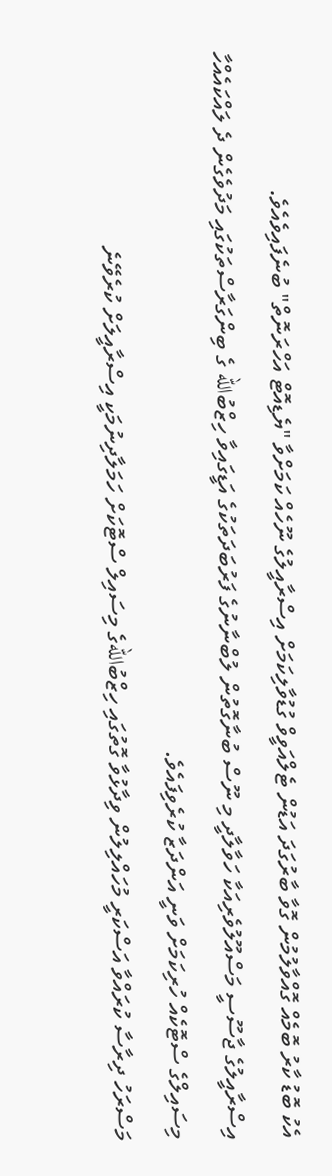އެކު ބޮޑު ކާރު ބޮމެއް ގޮއްވާލުމުން ގޮވާ ބާރުގަދަ އަޑުން ޓެލްއަވީވް ގުޑުވާލިކަމަށް އިސްރާއީލުގެ ނޫހެއް ކަމަށްވާ "ޔެޑިއޮޓް އަހްރަނޮތް" ބުނެފައިވެއެވެ.
އިސްރާއީލުގެ ޖާސޫސީ މަސްއޫލުވެރިއަކާ ހަވާލާދީ މި ނޫސް ބުނާގޮތުން ލުބްނާނުގެ ފަރުބަދަތަކުގެ އަޑީގައިވާ ހިޒްބުالله ގެ ބިންގަރާސްތަކުގައި މަދުވެގެން ދެ ލައްކައެއްހާ މިސައިލްގެ ސްޓޮކެއް ހުރިކަމަށް ވަނީ އަންދަޒާ ކުރެވިފައެވެ.
މަސްރަހު ދިރާސާ ކުރައްވާ އަސްކަރީ މުހައްލިލުން ވިދާޅުވާ ގޮތުގައި ހިޒްބުاللهގެ މިސައިލް ސްޓޮކަށް ހަމަލާދިނުމަކީ އިސްރާއީލަށް ކުރެވޭނެ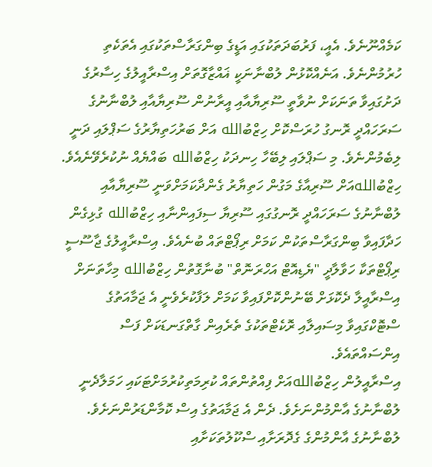ކަމެއްނޫނެވެ. އެއީ، ފަރުބަދަތަކުގައި އަޑީގެ ބިންގަރާސްތަކުގައި އެތަކެތި ހުރުމުންނެވެ. އަނެއްކޮޅުން ލުބްނާނަކީ ޣައްޒާގޮތަށް އިސްރާއީލުގެ ހިސާރުގެ ދަށުގައިވާ ތަނަކަށް ނުވާތީ ސޫރިޔާއާއި އީރާނުން ސޫރިޔާއާއި ލުބްނާނުގެ ސަރަހައްދީ ރޮނގު ހުރަސްކޮށް ހިޒްބުالله އަށް ބަރުހަތިޔާރުގެ ސަޕްލައި ދަނީ ލިބެމުންނެވެ. މި ސަޕްލައި ލިބޭހާ ހިނދަކު ހިޒްބުالله ބައްޔެއް ނުކުރެވޭނެއެވެ.
ހިޒްބުاللهއަށް ސޫރިއާގެ މަގުން ހަތިޔާރު ގެންދާކަމަށްވަނީ ސޫރިޔާއާއި ލުބްނާނުގެ ސަރަހައްދީ ރޮނގުގައި ސޫރިޔާ ސިފައިންނާއި ހިޒްބުالله ގުޅިގެން ހަދާފައިވާ ބިންގަރާސްތަކުން ކަމަށް ރިޕޯޓްތައް ބުނެއެވެ. އިސްރާއީލުގެ ޖާސޫސީ ރިޕޯޓްތަކާ ހަވާލާދީ "ޔެޑިއޮޓް އަހްރަނޮތް" ބުނާގޮތުން ހިޒްބުالله މިހާތަނަށް އިސްރާއީލާ ދެކޮޅަށް ބޭނުންކޮށްފައިވާ ކަމަށް ލަފާކުރެވެނީ އެ ޖަމާއަތުގެ ސްޓޮކްގައިވާ މިސައިލާއި ރޮކެޓްތަކުގެ ތެރެއިން ގާތްގަނޑަކަށް ފަސް އިންސައްތައެވެ.
އިސްރާއީލުން ހިޒްބުاللهއަށް ފިއްތުންތައް ކުރިމަތިކުރުމަށްޓަކައި ހަމަލާދެނީ ލުބްނާނުގެ އާންމުންނަށެވެ. ދެން އެ ޖަމާއަތުގެ އިސް ކޮމާންޑަރުންނަށެވެ. ލުބްނާނުގެ އާންމުންގެ ގެދޮރަށާއި ސްކޫލުތަކަށާއި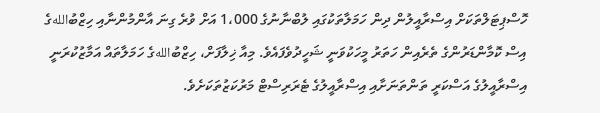ހޮސްޕިޓަލްތަކަށް އިސްރާއީލުން ދިން ހަމަލާތަކުގައި ލުބްނާނުގެ 1،000 އަށް ވުރެ ގިނަ އާންމުންނާއި ހިޒްބުاللهގެ އިސް ކޮމާންޑަރުންގެ ތެރެއިން ހަތަރު މީހަކުވަނީ ޝަހީދުވެފައެވެ. މިއާ ޚިލާފަށް، ހިޒްބުاللهގެ ހަމަލާތައް އަމާޒުކުރަނީ އިސްރާއީލުގެ އަސްކަރީ ތަންތަނަށާއި އިސްރާއީލުގެ ޓެރަރިސްޓް މަރުކަޒުތަކަށެވެ.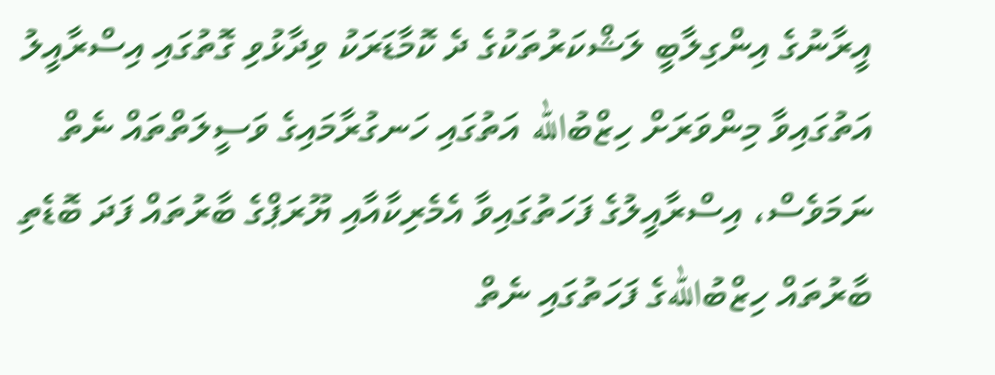އީރާނުގެ އިންގިލާބީ ލަޝްކަރުތަކުގެ ދެ ކޮމާޑަރަކު ވިދާޅުވި ގޮތުގައި އިސްރާއީލު އަތުގައިވާ މިންވަރަށް ހިޒްބުالله އަތުގައި ހަނގުރާމައިގެ ވަސީލަތްތައް ނެތް ނަމަވެސް، އިސްރާއީލުގެ ފަހަތުގައިވާ އެމެރިކާއާއި ޔޫރަޕްގެ ބާރުތައް ފަދަ ބޮޑެތި ބާރުތައް ހިޒްބުاللهގެ ފަހަތުގައި ނެތް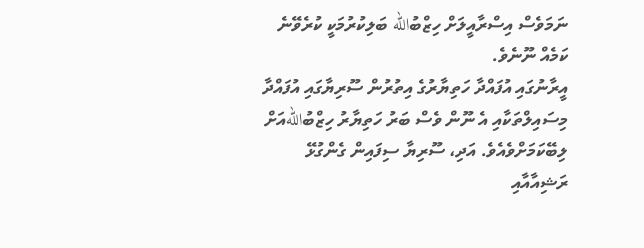ނަމަވެސް އިސްރާއީލަށް ހިޒްބުالله ބަލިކުރުމަކީ ކުރެވޭނެ ކަމެއް ނޫނެވެ.
އީރާނުގައި އުފައްދާ ހަތިޔާރުގެ އިތުރުން ސޫރިޔާގައި އުފައްދާ މިސައިލްތަކާއި އެ ނޫން ވެސް ބަރު ހަތިޔާރު ހިޒްބުاللهއަށް ލިބޭކަމަށްވެއެވެ. އަދި، ސޫރިޔާ ސިފައިން ގެންގުޅޭ ރަޝިއާއާއި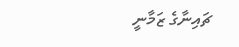ޗައިނާގެ ޒަމާނީ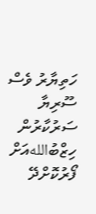ހަތިޔާރު ވެސް ސޫރިޔާ ސަރުކާރުން ހިޒްބުاللهއަށް ފޯރުކޮށްދޭ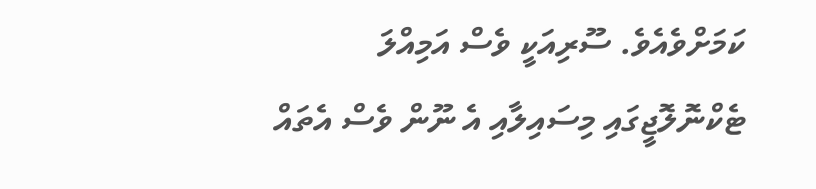ކަމަށްވެއެވެ. ސޫރިއަކީ ވެސް އަމިއްލަ ޓެކްނޮލޮޖީގައި މިސައިލާއި އެ ނޫން ވެސް އެތައް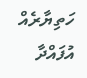ހަތިޔާރެއް އުފައްދާ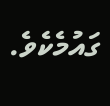ގައުމެކެވެ.